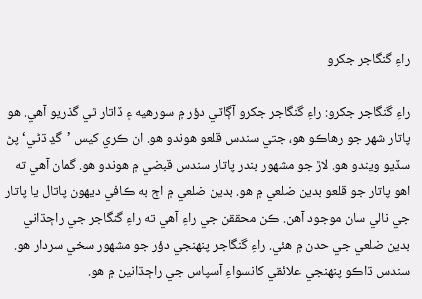راءِ گنگاجر جکرو

راءِ گنگاجر جکرو: راءِ گنگاجر جکرو آڳاٽي دؤر ۾ سورهيه ۽ ڏاتار ٿي گذريو آهي. هو پاتار شهر جو رهاڪو هو، جتي سندس قلعو هوندو هو. ان ڪري کيس ’گڍ ڌڻي‘ پڻ سڏيو ويندو هو. لاڙ جو مشهور بندر پاتار سندس قبضي ۾ هوندو هو. گمان آهي ته اهو پاتار جو قلعو بدين ضلعي ۾ هو. بدين ضلعي ۾ اڄ به ڪافي ديهون پاتال يا پاتار جي نالي سان موجود آهن. ڪن محققن جي راءِ آهي ته راءِ گنگاجر جي راڄڌاني بدين ضلعي جي حدن ۾ هئي. راءِ گنگاجر پنهنجي دؤر جو مشهور سخي سردار هو. سندس ڌاڪو پنهنجي علائقي کانسواءِ آسپاس جي راڄڌانين ۾ هو.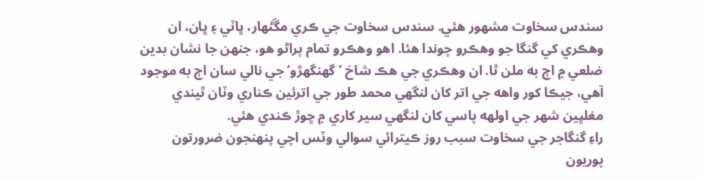سندس سخاوت مشهور هئي. سندس سخاوت جي ڪري مڱڻهار، ڀاٽي ۽ ڀان، ان وهڪري کي گنگا جو وهڪرو چوندا هئا. اهو وهڪرو تمام پراڻو هو، جنهن جا نشان بدين ضلعي ۾ اڄ به ملن ٿا. ان وهڪري جي هڪ شاخ ’گھنگھڙو‘ جي نالي سان اڄ به موجود آهي، جيڪا کور واهه جي اتر کان لنگهي محمد طور جي اترئين ڪناري وٽان ٿيندي مغلڀين شهر جي اولهه پاسي کان لنگھي سير کاري ۾ ڇوڙ ڪندي هئي.
راءِ گنگاجر جي سخاوت سبب روز ڪيترائي سوالي وٽس اچي پنهنجون ضرورتون پوريون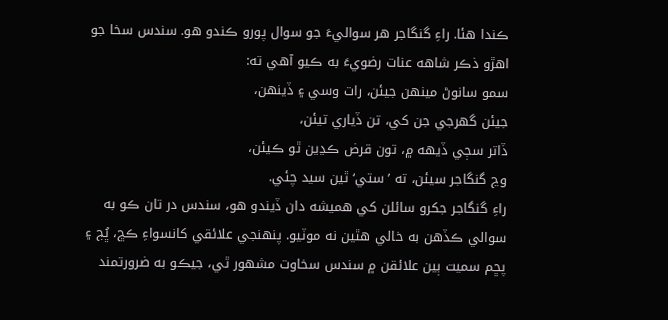ڪندا هئا. راءِ گنگاجر هر سواليءَ جو سوال پورو ڪندو هو. سندس سخا جو اهڙو ذڪر شاهه عنات رضويءَ به ڪيو آهي ته:
سمو سانوڻ مينهن جيئن، رات وسي ۽ ڏينهن،
جيئن گھرجي جن کي، تن ڏياري تيئن،
ڏاتر سڄي ڏيهه ۾، تون قرض ڪڍين ٿو ڪيئن،
وڃ گنگاجر سيئن، ته ’ستي‘ ٿين سيد چئي.
راءِ گنگاجر جکرو سائلن کي هميشه دان ڏيندو هو، سندس در تان ڪو به سوالي ڪڏهن به خالي هٿين نه موٽيو. پنهنجي علائقي کانسواءِ ڪڇ، ڀُڄ ۽ پڇم سميت ٻين علائقن ۾ سندس سخاوت مشهور ٿي، جيڪو به ضرورتمند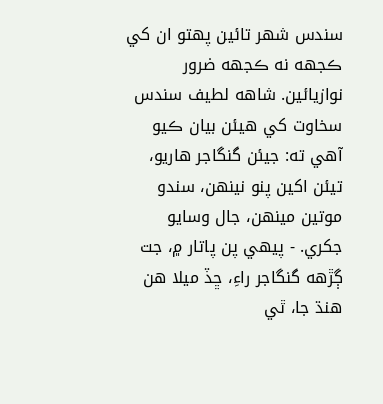سندس شهر تائين پهتو ان کي ڪجهه نه ڪجهه ضرور نوازيائين. شاهه لطيف سندس سخاوت کي هيئن بيان ڪيو آهي ته: جيئن گنگاجر هاريو، تيئن اکين پنو نينهن، سندو موتين مينهن، جال وسايو جکري. - پيهي پن پاتار ۾، جت ڳڙهه گنگاجر راءِ، ڇڏ ميلا هن هنڌ جا، ٿي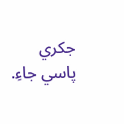جکري پاسي جاءِ.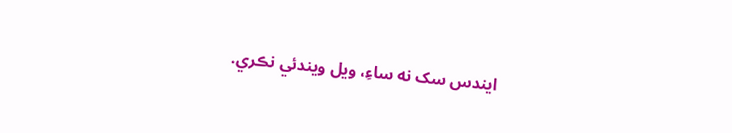ايندس سک نه ساءِ، ويل ويندئي نڪري.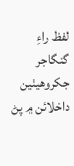لفظ راءِ گنگاجر جکروھيٺين داخلائن ۾ پڻ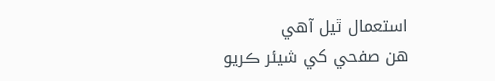استعمال ٿيل آھي
هن صفحي کي شيئر ڪريو